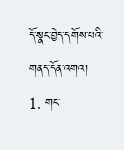དོ་སྣང་བྱེད་དགོས་པའི་གནད་དོན་འགའ།
1. གང་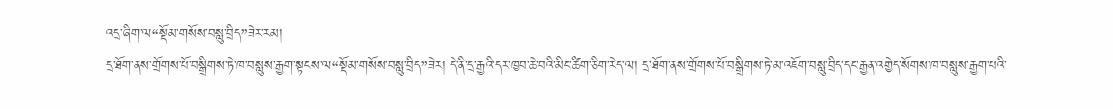འདྲ་ཞིག་ལ“སྡོམ་གསོས་བསླུ་བྲིད”ཟེར་རམ།
དྲ་ཐོག་ནས་གྲོགས་པོ་བསྒྲིགས་ཏེ་ཁ་བསླུས་རྒྱག་སྟངས་ལ“སྡོམ་གསོས་བསླུ་བྲིད”ཟེར། དེ་ནི་དྲ་རྒྱའི་དར་ཁྱབ་ཆེ་བའི་མིང་ཚིག་ཅིག་རེད་ལ། དྲ་ཐོག་ནས་གྲོགས་པོ་བསྒྲིགས་ཏེ་མ་འཇོག་བསླུ་བྲིད་དང་རྒྱན་འགྱེད་སོགས་ཁ་བསླུས་རྒྱག་པའི་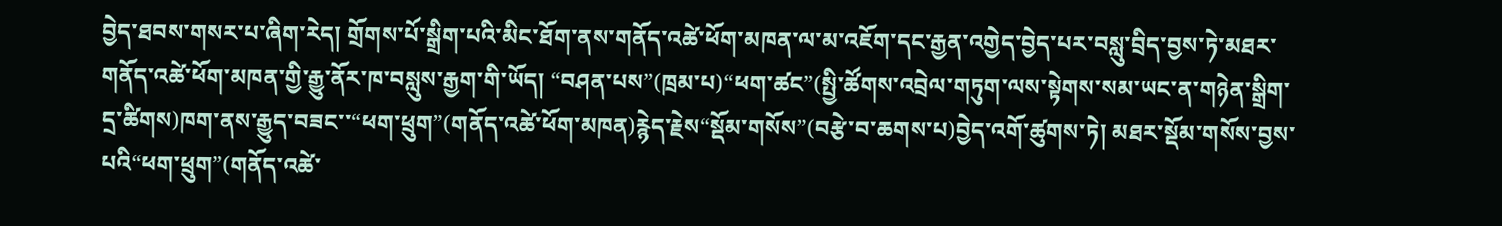བྱེད་ཐབས་གསར་པ་ཞིག་རེད། གྲོགས་པོ་སྒྲིག་པའི་མིང་ཐོག་ནས་གནོད་འཚེ་ཕོག་མཁན་ལ་མ་འཇོག་དང་རྒྱན་འགྱེད་བྱེད་པར་བསླུ་བྲིད་བྱས་ཏེ་མཐར་གནོད་འཚེ་ཕོག་མཁན་གྱི་རྒྱུ་ནོར་ཁ་བསླུས་རྒྱག་གི་ཡོད། “བཤན་པས”(ཁྲམ་པ)“ཕག་ཚང”(སྤྱི་ཚོགས་འབྲེལ་གཏུག་ལས་སྟེགས་སམ་ཡང་ན་གཉེན་སྒྲིག་དྲ་ཚིགས)ཁག་ནས་རྒྱུད་བཟང་་“ཕག་ཕྲུག”(གནོད་འཚེ་ཕོག་མཁན)རྙེད་རྗེས“སྡོམ་གསོས”(བརྩེ་བ་ཆགས་པ)བྱེད་འགོ་ཚུགས་ཏེ། མཐར་སྡོམ་གསོས་བྱས་པའི“ཕག་ཕྲུག”(གནོད་འཚེ་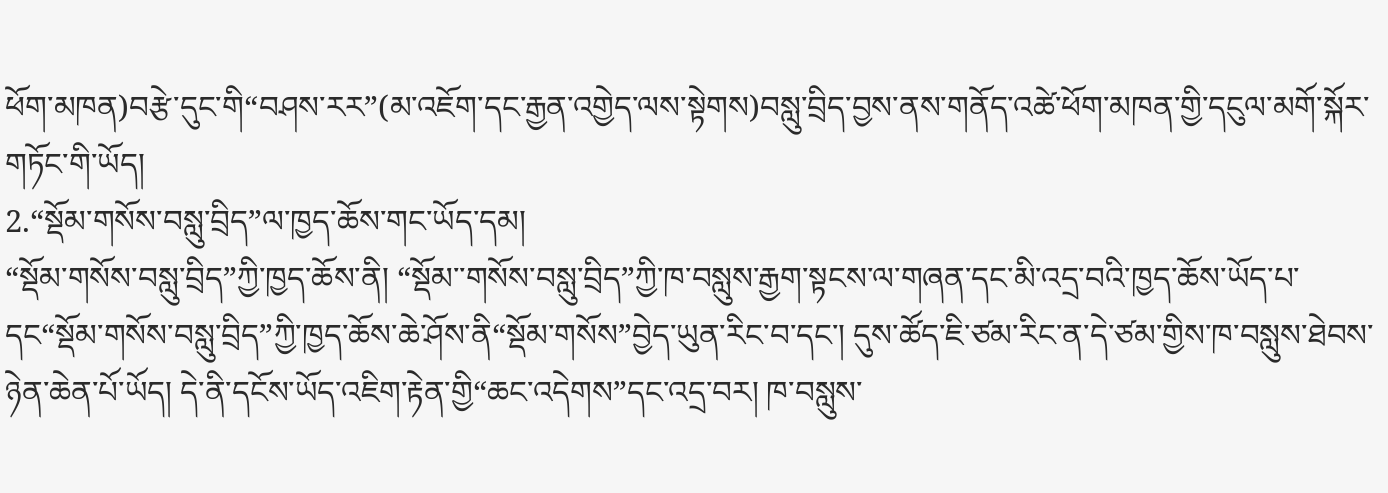ཕོག་མཁན)བརྩེ་དུང་གི“བཤས་རར”(མ་འཇོག་དང་རྒྱན་འགྱེད་ལས་སྟེགས)བསླུ་བྲིད་བྱས་ནས་གནོད་འཚེ་ཕོག་མཁན་གྱི་དངུལ་མགོ་སྐོར་གཏོང་གི་ཡོད།
2.“སྡོམ་གསོས་བསླུ་བྲིད”ལ་ཁྱད་ཆོས་གང་ཡོད་དམ།
“སྡོམ་གསོས་བསླུ་བྲིད”ཀྱི་ཁྱད་ཆོས་ནི། “སྡོམ་་གསོས་བསླུ་བྲིད”ཀྱི་ཁ་བསླུས་རྒྱག་སྟངས་ལ་གཞན་དང་མི་འདྲ་བའི་ཁྱད་ཆོས་ཡོད་པ་དང“སྡོམ་གསོས་བསླུ་བྲིད”ཀྱི་ཁྱད་ཆོས་ཆེ་ཤོས་ནི“སྡོམ་གསོས”བྱེད་ཡུན་རིང་བ་དང་། དུས་ཚོད་ཇི་ཙམ་རིང་ན་དེ་ཙམ་གྱིས་ཁ་བསླུས་ཐེབས་ཉེན་ཆེན་པོ་ཡོད། དེ་ནི་དངོས་ཡོད་འཇིག་རྟེན་གྱི“ཆང་འདེགས”དང་འདྲ་བར། ཁ་བསླུས་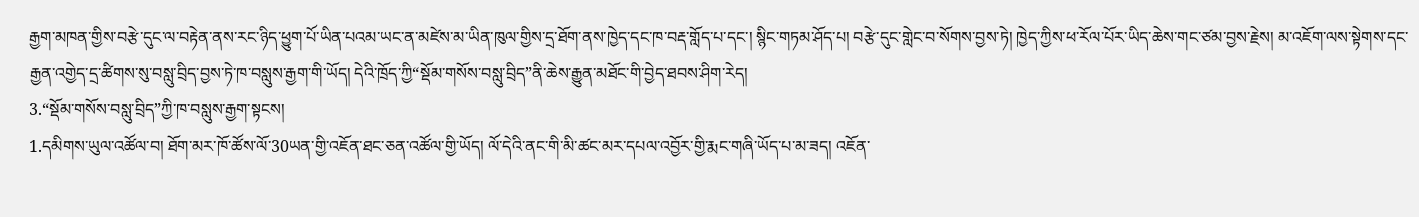རྒྱག་མཁན་གྱིས་བརྩེ་དུང་ལ་བརྟེན་ནས་རང་ཉིད་ཕྱུག་པོ་ཡིན་པའམ་ཡང་ན་མཛེས་མ་ཡིན་ཁུལ་གྱིས་དྲ་ཐོག་ནས་ཁྱེད་དང་ཁ་བརྡ་གློད་པ་དང་། སྙིང་གཏམ་ཤོད་པ། བརྩེ་དུང་གླེང་བ་སོགས་བྱས་ཏེ། ཁྱེད་ཀྱིས་ཕ་རོལ་པོར་ཡིད་ཆེས་གང་ཙམ་བྱས་རྗེས། མ་འཇོག་ལས་སྟེགས་དང་རྒྱན་འགྱེད་དྲ་ཚིགས་སུ་བསླུ་བྲིད་བྱས་ཏེ་ཁ་བསླུས་རྒྱག་གི་ཡོད། དེའི་ཁྲོད་ཀྱི“སྡོམ་གསོས་བསླུ་བྲིད”ནི་ཆེས་རྒྱུན་མཐོང་གི་བྱེད་ཐབས་ཤིག་རེད།
3.“སྡོམ་གསོས་བསླུ་བྲིད”ཀྱི་ཁ་བསླུས་རྒྱག་སྟངས།
1.དམིགས་ཡུལ་འཚོལ་བ། ཐོག་མར་ཁོ་ཚོས་ལོ་30ཡན་གྱི་འཇོན་ཐང་ཅན་འཚོལ་གྱི་ཡོད། ལོ་དེའི་ནང་གི་མི་ཚང་མར་དཔལ་འབྱོར་གྱི་རྨང་གཞི་ཡོད་པ་མ་ཟད། འཇོན་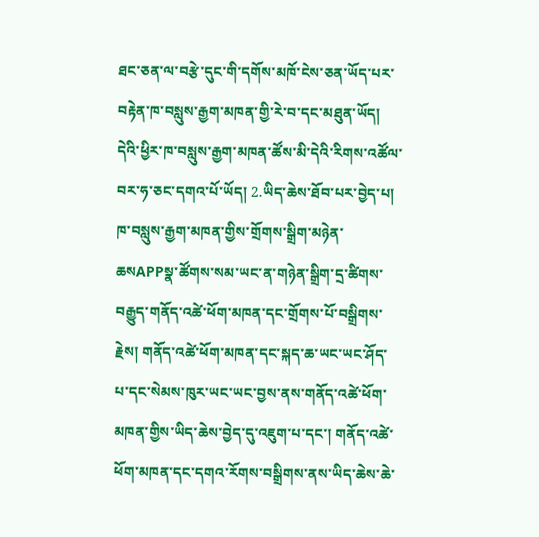ཐང་ཅན་ལ་བརྩེ་དུང་གི་དགོས་མཁོ་ངེས་ཅན་ཡོད་པར་བརྟེན་ཁ་བསླུས་རྒྱག་མཁན་གྱི་རེ་བ་དང་མཐུན་ཡོད། དེའི་ཕྱིར་ཁ་བསླུས་རྒྱག་མཁན་ཚོས་མི་དེའི་རིགས་འཚོལ་བར་ཧ་ཅང་དགའ་པོ་ཡོད། 2.ཡིད་ཆེས་ཐོབ་པར་བྱེད་པ། ཁ་བསླུས་རྒྱག་མཁན་གྱིས་གྲོགས་སྒྲིག་མཉེན་ཆསAPPསྣ་ཚོགས་སམ་ཡང་ན་གཉེན་སྒྲིག་དྲ་ཚིགས་བརྒྱུད་གནོད་འཚེ་ཕོག་མཁན་དང་གྲོགས་པོ་བསྒྲིགས་རྗེས། གནོད་འཚེ་ཕོག་མཁན་དང་སྐད་ཆ་ཡང་ཡང་ཤོད་པ་དང་སེམས་ཁུར་ཡང་ཡང་བྱས་ནས་གནོད་འཚེ་ཕོག་མཁན་གྱིས་ཡིད་ཆེས་བྱེད་དུ་འཇུག་པ་དང་། གནོད་འཚེ་ཕོག་མཁན་དང་དགའ་རོགས་བསྒྲིགས་ནས་ཡིད་ཆེས་ཆེ་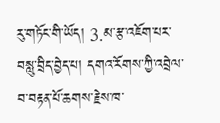རུ་གཏོང་གི་ཡོད། 3.མ་རྩ་འཇོག་པར་བསླུ་བྲིད་བྱེད་པ། དགའ་རོགས་ཀྱི་འབྲེལ་བ་བརྟན་པོ་ཆགས་རྗེས་ཁ་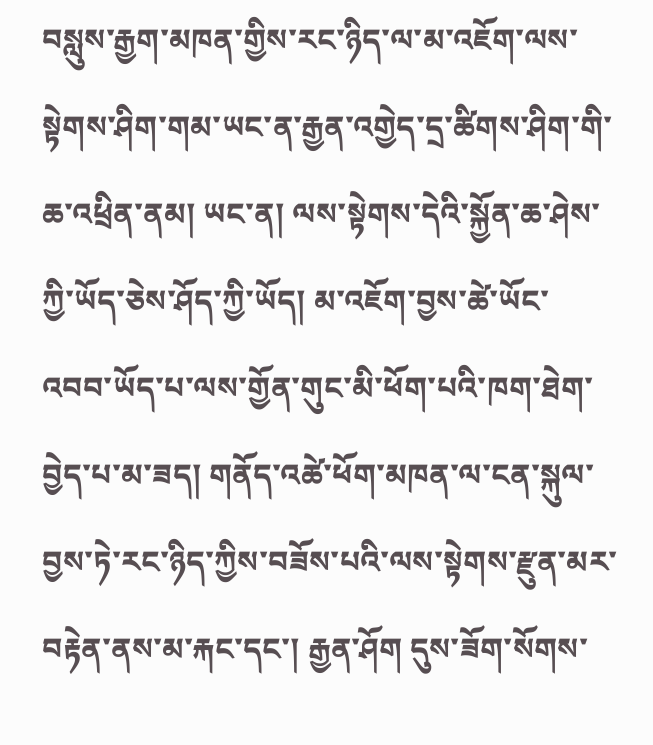བསླུས་རྒྱག་མཁན་གྱིས་རང་ཉིད་ལ་མ་འཇོག་ལས་སྟེགས་ཤིག་གམ་ཡང་ན་རྒྱན་འགྱེད་དྲ་ཚིགས་ཤིག་གི་ཆ་འཕྲིན་ནམ། ཡང་ན། ལས་སྟེགས་དེའི་སྐྱོན་ཆ་ཤེས་ཀྱི་ཡོད་ཅེས་ཤོད་ཀྱི་ཡོད། མ་འཇོག་བྱས་ཚེ་ཡོང་འབབ་ཡོད་པ་ལས་གྱོན་གུང་མི་ཕོག་པའི་ཁག་ཐེག་བྱེད་པ་མ་ཟད། གནོད་འཚེ་ཕོག་མཁན་ལ་ངན་སྐུལ་བྱས་ཏེ་རང་ཉིད་ཀྱིས་བཟོས་པའི་ལས་སྟེགས་རྫུན་མར་བརྟེན་ནས་མ་རྐང་དང་། རྒྱན་ཤོག དུས་ཟོག་སོགས་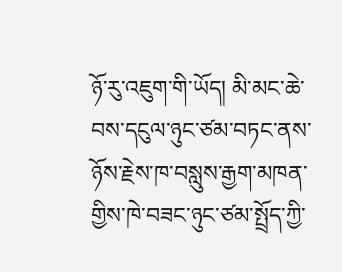ཉོ་རུ་འཇུག་གི་ཡོད། མི་མང་ཆེ་བས་དངུལ་ཉུང་ཙམ་བཏང་ནས་ཉོས་རྗེས་ཁ་བསླུས་རྒྱག་མཁན་གྱིས་ཁེ་བཟང་ཉུང་ཙམ་སྤྲོད་ཀྱི་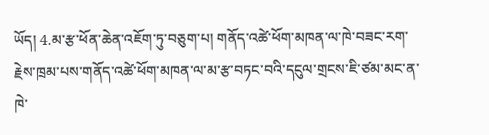ཡོད། 4.མ་རྩ་ཕོན་ཆེན་འཇོག་ཏུ་བཅུག་པ། གནོད་འཚེ་ཕོག་མཁན་ལ་ཁེ་བཟང་རག་རྗེས་ཁྲམ་པས་གནོད་འཚེ་ཕོག་མཁན་ལ་མ་རྩ་བཏང་བའི་དངུལ་གྲངས་ཇི་ཙམ་མང་ན་ཁེ་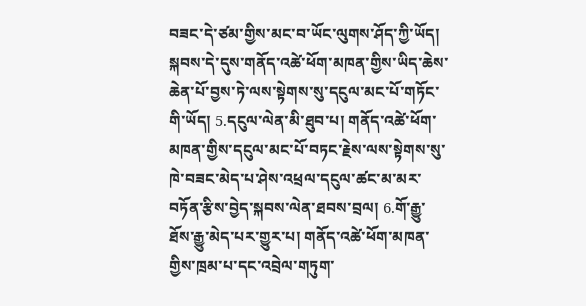བཟང་དེ་ཙམ་གྱིས་མང་བ་ཡོང་ལུགས་ཤོད་ཀྱི་ཡོད། སྐབས་དེ་དུས་གནོད་འཚེ་ཕོག་མཁན་གྱིས་ཡིད་ཆེས་ཆེན་པོ་བྱས་ཏེ་ལས་སྟེགས་སུ་དངུལ་མང་པོ་གཏོང་གི་ཡོད། 5.དངུལ་ལེན་མི་ཐུབ་པ། གནོད་འཚེ་ཕོག་མཁན་གྱིས་དངུལ་མང་པོ་བཏང་རྗེས་ལས་སྟེགས་སུ་ཁེ་བཟང་མེད་པ་ཤེས་འཕྲལ་དངུལ་ཚང་མ་མར་བཏོན་རྩིས་བྱེད་སྐབས་ལེན་ཐབས་བྲལ། 6.གོ་རྒྱུ་ཐོས་རྒྱུ་མེད་པར་གྱུར་པ། གནོད་འཚེ་ཕོག་མཁན་གྱིས་ཁྲམ་པ་དང་འབྲེལ་གཏུག་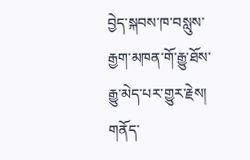བྱེད་སྐབས་ཁ་བསླུས་རྒྱག་མཁན་གོ་རྒྱུ་ཐོས་རྒྱུ་མེད་པར་གྱུར་རྗེས། གནོད་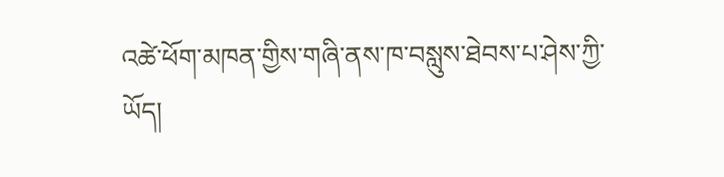འཚེ་ཕོག་མཁན་གྱིས་གཞི་ནས་ཁ་བསླུས་ཐེབས་པ་ཤེས་ཀྱི་ཡོད།